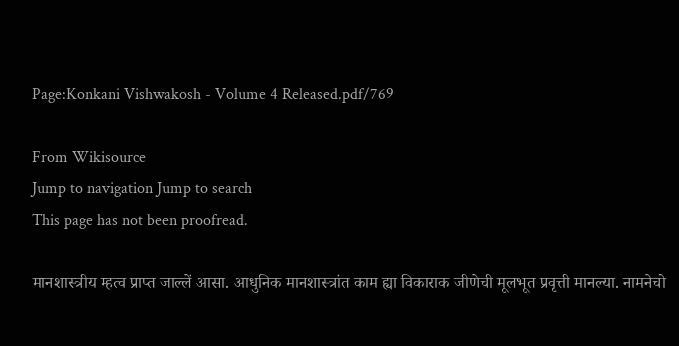Page:Konkani Vishwakosh - Volume 4 Released.pdf/769

From Wikisource
Jump to navigation Jump to search
This page has not been proofread.

मानशास्त्रीय म्हत्व प्राप्त जाल्लें आसा. आधुनिक मानशास्त्रांत काम ह्या विकाराक जीणेची मूलभूत प्रवृत्ती मानल्या. नामनेचो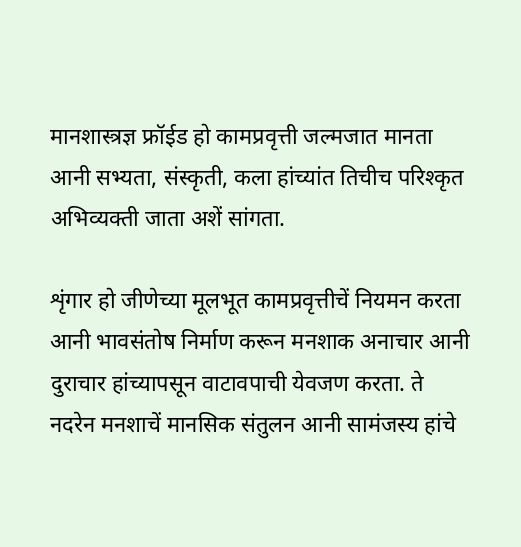मानशास्त्रज्ञ फ्रॉईड हो कामप्रवृत्ती जल्मजात मानता आनी सभ्यता, संस्कृती, कला हांच्यांत तिचीच परिश्कृत अभिव्यक्ती जाता अशें सांगता.

शृंगार हो जीणेच्या मूलभूत कामप्रवृत्तीचें नियमन करता आनी भावसंतोष निर्माण करून मनशाक अनाचार आनी दुराचार हांच्यापसून वाटावपाची येवजण करता. ते नदरेन मनशाचें मानसिक संतुलन आनी सामंजस्य हांचे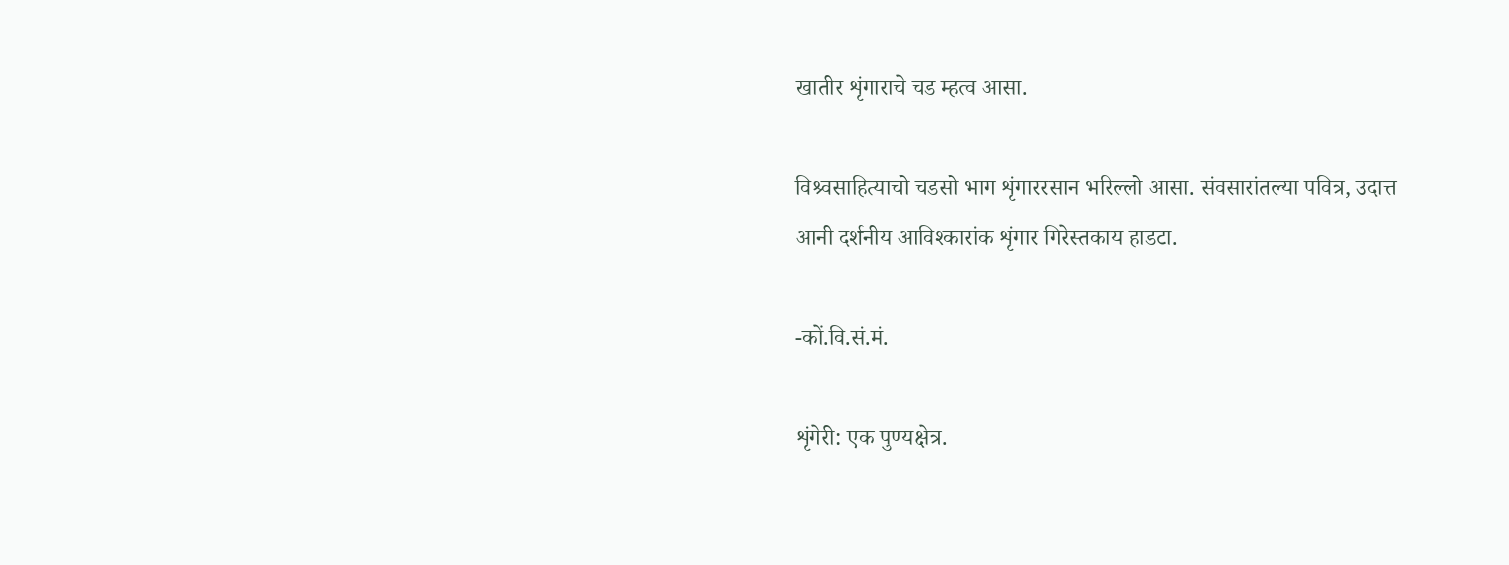खातीर शृंगाराचे चड म्हत्व आसा.

विश्र्वसाहित्याचो चडसो भाग शृंगाररसान भरिल्लो आसा. संवसारांतल्या पवित्र, उदात्त आनी दर्शनीय आविश्कारांक शृंगार गिरेस्तकाय हाडटा.

-कों.वि.सं.मं.

शृंगेरी: एक पुण्यक्षेत्र.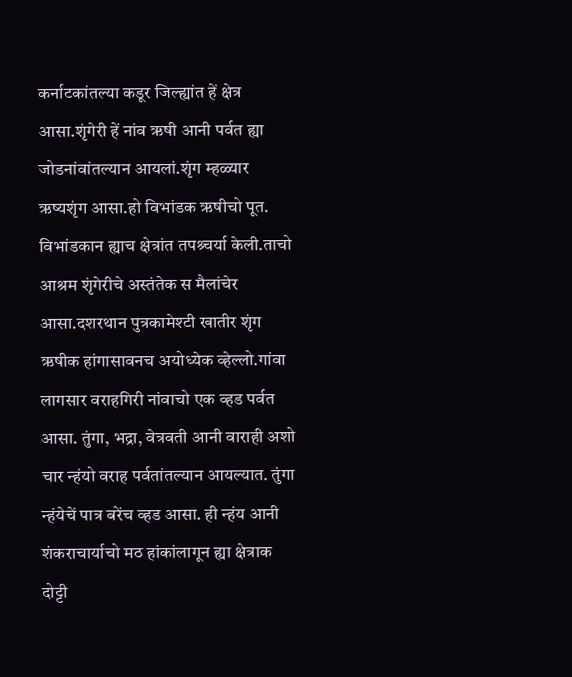कर्नाटकांतल्या कडूर जिल्ह्यांत हें क्षेत्र आसा.शृंगेरी हें नांव ऋषी आनी पर्वत ह्या जोडनांवांतल्यान आयलां.शृंग म्हळ्यार ऋष्यशृंग आसा.हो विभांडक ऋषीचो पूत. विभांडकान ह्याच क्षेत्रांत तपश्र्चर्या केली.ताचो आश्रम शृंगेरीचे अस्तंतेक स मैलांचेर आसा.दशरथान पुत्रकामेश्टी खातीर शृंग ऋषीक हांगासावनच अयोध्येक व्हेल्लो.गांवा लागसार वराहगिरी नांवाचो एक व्हड पर्वत आसा. तुंगा, भद्रा, वेत्रवती आनी वाराही अशो चार न्हंयो वराह पर्वतांतल्यान आयल्यात. तुंगा न्हंयेचें पात्र बरेंच व्हड आसा. ही न्हंय आनी शंकराचार्याचो मठ हांकांलागून ह्या क्षेत्राक दोट्टी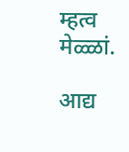म्हत्व मेळ्ळां.

आद्य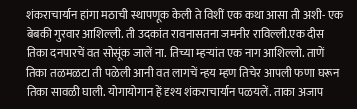शंकराचार्यान हांगा मठाची स्थापणूक केली ते विशीं एक कथा आसा ती अशी- एक बेबकी गुरवार आशिल्ली. ती उदकांत रावनासतना जमनीर राविल्ली.एक दीस तिका दनपारचें वत सोसूंक जालें ना. तिच्या म्हऱ्यांत एक नाग आशिल्लो. ताणें तिका तळमळटा ती पळेली आनी वत लागचें न्हय म्हण तिचेर आपली फणा घरून तिका सावळी घाली. योगायोगान हें दृश्य शंकराचार्यान पळयलें. ताका अजाप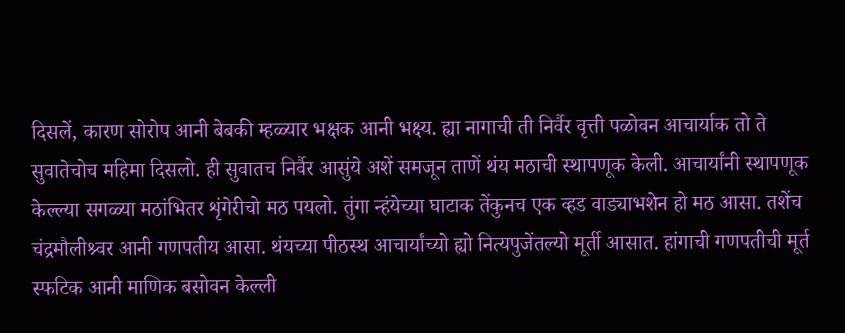दिसलें, कारण सोरोप आनी बेबकी म्हळ्यार भक्षक आनी भक्ष्य. ह्या नागाची ती निर्वैर वृत्ती पळोवन आचार्याक तो ते सुवातेचोच महिमा दिसलो. ही सुवातच निर्वैर आसुंये अशें समजून ताणें थंय मठाची स्थापणूक केली. आचार्यांनी स्थापणूक केल्ल्या सगळ्या मठांभितर शृंगेरीचो मठ पयलो. तुंगा न्हंयेच्या घाटाक तेंकुनच एक व्हड वाड्याभशेन हो मठ आसा. तशेंच चंद्रमौलीश्र्वर आनी गणपतीय आसा. थंयच्या पीठस्थ आचार्यांच्यो ह्यो नित्यपुजेंतल्यो मूर्ती आसात. हांगाची गणपतीची मूर्त स्फटिक आनी माणिक बसोवन केल्ली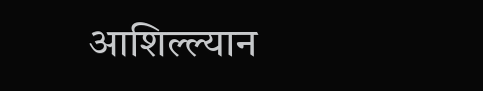आशिल्ल्यान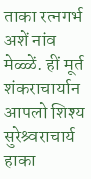ताका रत्नगर्भ अशें नांव मेळ्ळें. हीं मूर्त शंकराचार्यान आपलो शिश्य सुरेश्र्वराचार्य हाका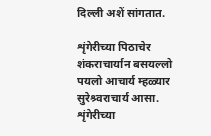दिल्ली अशें सांगतात.

शृंगेरीच्या पिठाचेर शंकराचार्यान बसयल्लो पयलो आचार्य म्हळ्यार सुरेश्र्वराचार्य आसा. शृंगेरीच्या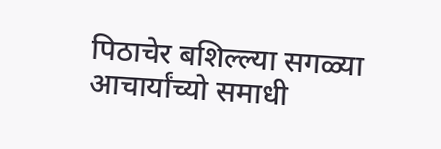पिठाचेर बशिल्ल्या सगळ्या आचार्यांच्यो समाधी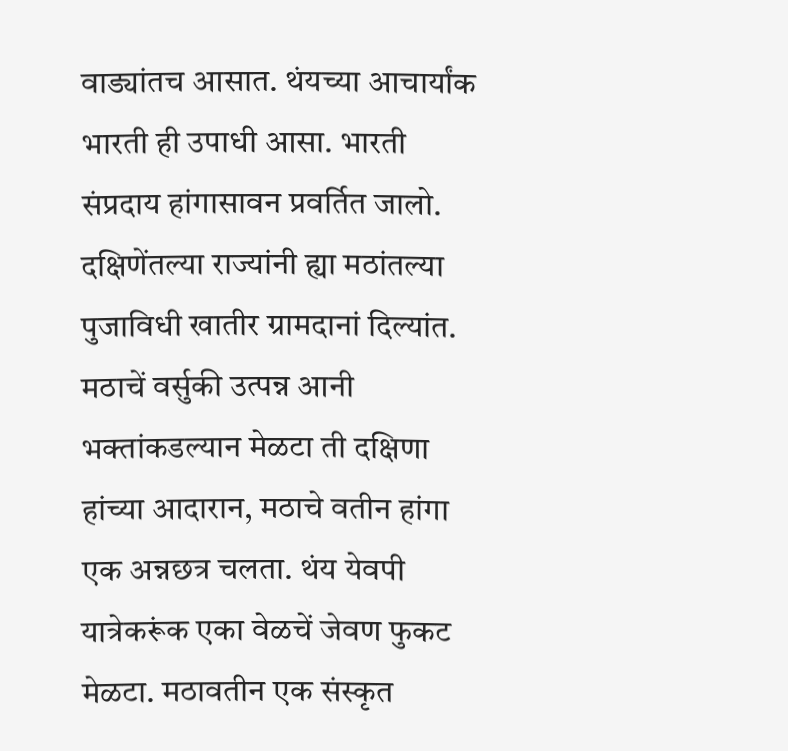वाड्यांतच आसात. थंयच्या आचार्यांक भारती ही उपाधी आसा. भारती संप्रदाय हांगासावन प्रवर्तित जालो. दक्षिणेंतल्या राज्यांनी ह्या मठांतल्या पुजाविधी खातीर ग्रामदानां दिल्यांत. मठाचें वर्सुकी उत्पन्न आनी भक्तांकडल्यान मेळटा ती दक्षिणा हांच्या आदारान, मठाचे वतीन हांगा एक अन्नछत्र चलता. थंय येवपी यात्रेकरूंक एका वेळचें जेवण फुकट मेळटा. मठावतीन एक संस्कृत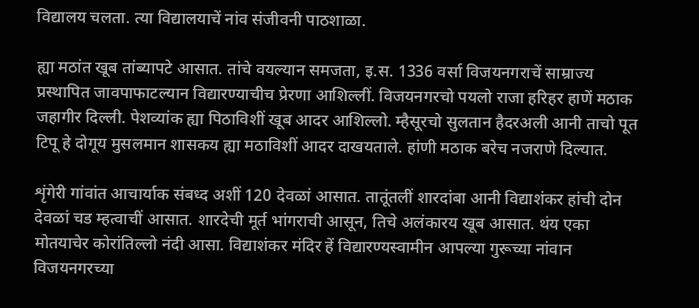विद्यालय चलता. त्या विद्यालयाचें नांव संजीवनी पाठशाळा.

ह्या मठांत खूब तांब्यापटे आसात. तांचे वयल्यान समजता, इ.स. 1336 वर्सा विजयनगराचें साम्राज्य प्रस्थापित जावपाफाटल्यान विद्यारण्याचीच प्रेरणा आशिल्लीं. विजयनगरचो पयलो राजा हरिहर हाणें मठाक जहागीर दिल्ली. पेशव्यांक ह्या पिठाविशीं खूब आदर आशिल्लो. म्हैसूरचो सुलतान हैदरअली आनी ताचो पूत टिपू हे दोगूय मुसलमान शासकय ह्या मठाविशीं आदर दाखयताले. हांणी मठाक बरेच नजराणे दिल्यात.

शृंगेरी गांवांत आचार्याक संबध्द अशीं 120 देवळां आसात. तातूंतलीं शारदांबा आनी विद्याशंकर हांची दोन देवळां चड म्हत्वाचीं आसात. शारदेची मूर्त भांगराची आसून, तिचे अलंकारय खूब आसात. थंय एका मोतयाचेर कोरांतिल्लो नंदी आसा. विद्याशंकर मंदिर हें विद्यारण्यस्वामीन आपल्या गुरूच्या नांवान विजयनगरच्या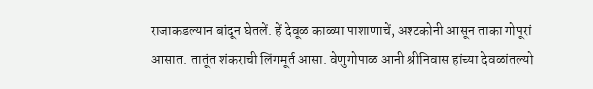राजाकडल्यान बांदून घेतलें. हें देवूळ काळ्या पाशाणाचें, अश्टकोनी आसून ताका गोपूरां आसात. तातूंत शंकराची लिंगमूर्त आसा. वेणुगोपाळ आनी श्रीनिवास हांच्या देवळांतल्यो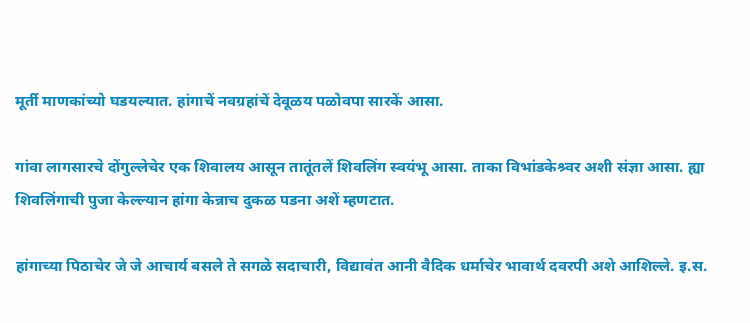मूर्ती माणकांच्यो घडयल्यात. हांगाचें नवग्रहांचें देवूळय पळोवपा सारकें आसा.

गांवा लागसारचे दोंगुल्लेचेर एक शिवालय आसून तातूंतलें शिवलिंग स्वयंभू आसा. ताका विभांडकेश्र्वर अशी संज्ञा आसा. ह्या शिवलिंगाची पुजा केल्ल्यान हांगा केन्नाच दुकळ पडना अशें म्हणटात.

हांगाच्या पिठाचेर जे जे आचार्य बसले ते सगळे सदाचारी, विद्यावंत आनी वैदिक धर्माचेर भावार्थ दवरपी अशे आशिल्ले. इ.स.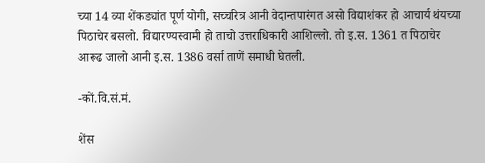च्या 14 व्या शेंकड्यांत पूर्ण योगी, सच्चरित्र आनी वेदान्तपारंगत असो विद्याशंकर हो आचार्य थंयच्या पिठाचेर बसलो. विद्यारण्यस्वामी हो ताचो उत्तराधिकारी आशिल्लो. तो इ.स. 1361 त पिठाचेर आरूढ जालो आनी इ.स. 1386 वर्सा ताणें समाधी घेतली.

-कों.वि.सं.मं.

शेंस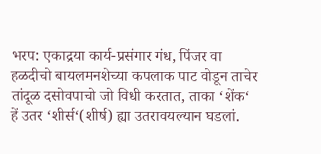भरप: एकाद्रया कार्य-प्रसंगार गंध, पिंजर वा हळदीचो बायलमनशेच्या कपलाक पाट वोडून ताचेर तांदूळ दसोवपाचो जो विधी करतात, ताका ‘शेंक‘ हें उतर ‘शीर्स‘(शीर्ष) ह्या उतरावयल्यान घडलां.